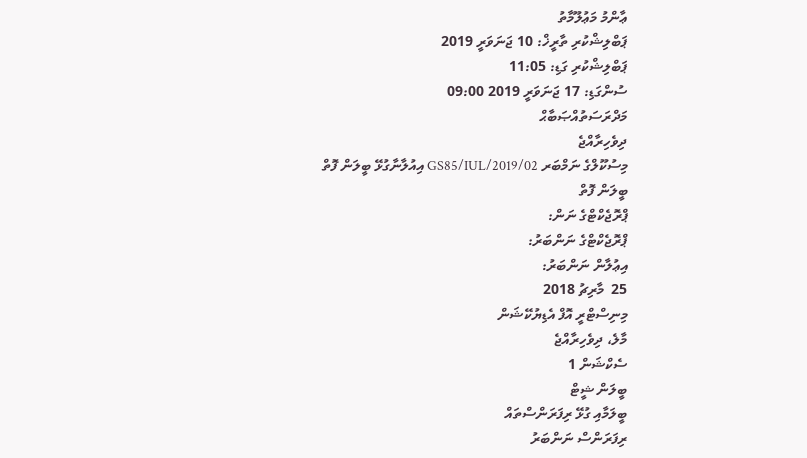ޢާންމު މަޢުލޫމާތު
ޕަބްލިޝްކުރި ތާރީޚް: 10 ޖަނަވަރީ 2019
ޕަބްލިޝްކުރި ގަޑި: 11:05
ސުންގަޑި: 17 ޖަނަވަރީ 2019 09:00
މަދްރަސަތުއްޞަބާޙް
ދިވެހިރާއްޖެ
މިސުކޫލްގެ ނަމްބަރ GS85/IUL/2019/02 އިއުލާނާގުޅޭ ބީލަން ފޮތް
ބީލަން ފޮތް
ޕްރޮޖެކްޓްގެ ނަން:
ޕްރޮޖެކްޓްގެ ނަންބަރު:
އިޢުލާން ނަންބަރު:
25  މާރިޗު 2018
މިނިސްޓްރީ އޮފް އެޑިޔުކޭޝަން
މާލެ، ދިވެހިރާއްޖެ
ސެކްޝަން 1
ބީލަން ޝީޓް
ބީލަމާއި ގުޅޭ ރިފަރަންސްތައް
ރިފަރަންސް ނަންބަރު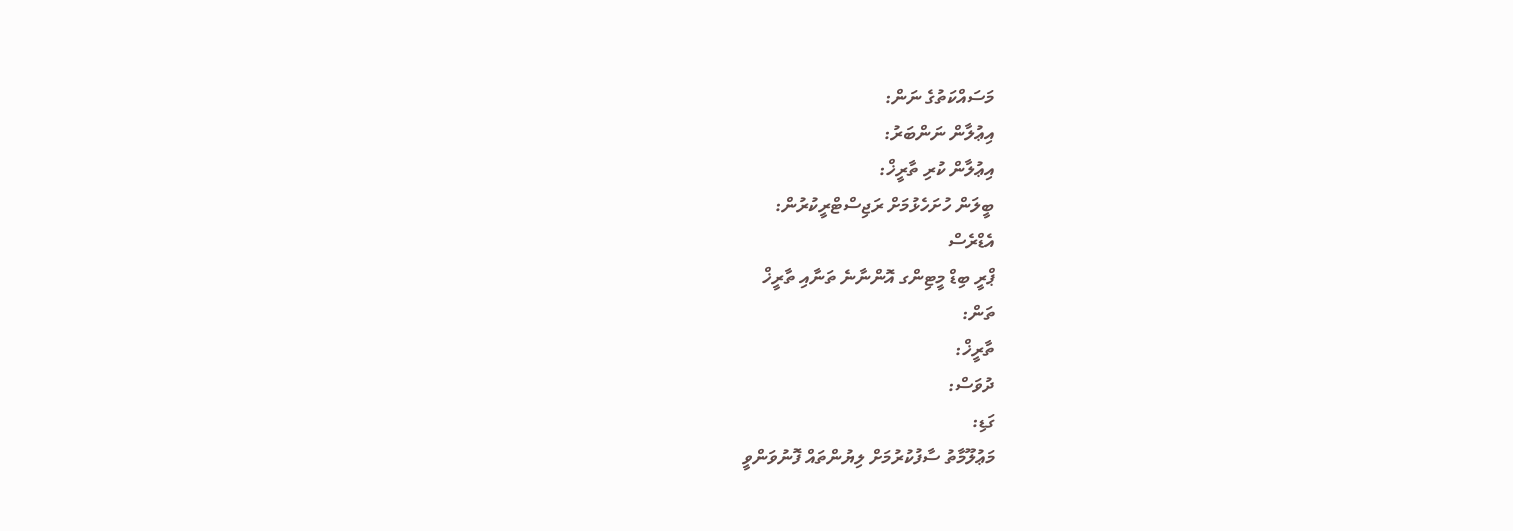މަސައްކަތުގެ ނަން:
އިޢުލާން ނަންބަރު:
އިޢުލާން ކުރި ތާރީޚް:
ބީލަން ހުށަހެޅުމަށް ރަޖިސްޓްރީކުރުން:
އެޑްރެސް
ޕްރީ ބިޑް މީޓިންގ އޮންނާނެ ތަނާއި ތާރީޚް
ތަން:
ތާރީޚް:
ދުވަސް:
ގަޑި:
މަޢުލޫމާތު ސާފުކުރުމަށް ލިޔުންތައް ފޮނުވަންވީ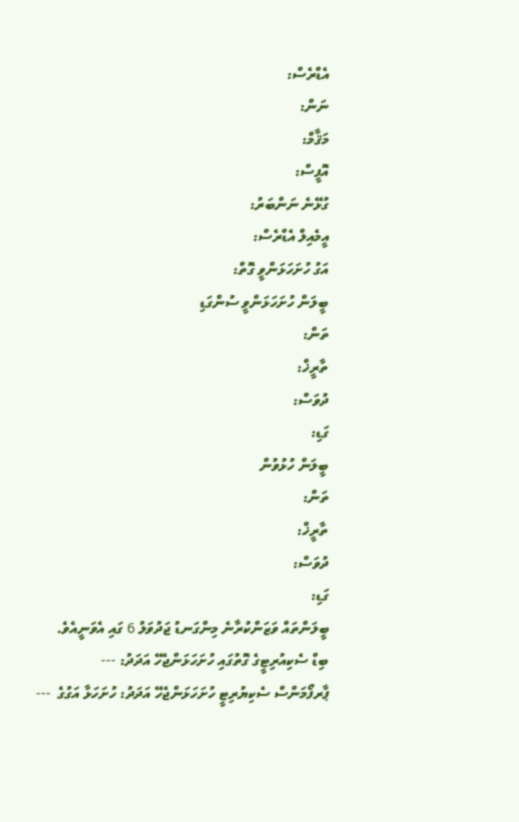އެޑްރެސް:
ނަން:
މަޤާމް:
އޮފީސް:
ގުޅޭނެ ނަންބަރު:
އީމެއިލް އެޑްރެސް:
އަގު ހުށަހަޅަންވީ ގޮތް:
ބީލަން ހުށަހަޅަންވީ ސުންގަޑި
ތަން:
ތާރީޚް:
ދުވަސް:
ގަޑި:
ބީލަން ހުޅުވުން
ތަން:
ތާރީޚް:
ދުވަސް:
ގަޑި:
ބީލަންތައް ވަޒަންކުރާނެ މިންގަނޑު ޖަދުވަލު 6 ގައި އެވަނީއެވެ.
ބިޑް ސެކިއުރިޓީގެ ގޮތުގައި ހުށަހަޅަންޖެހޭ އަދަދު: ---
ޕާރފޯމަންސް ސެކިޔުރިޓީ ހުށަހަޅަންޖެހޭ އަދަދު: ހުށަހަޅާ އަގުގެ  ---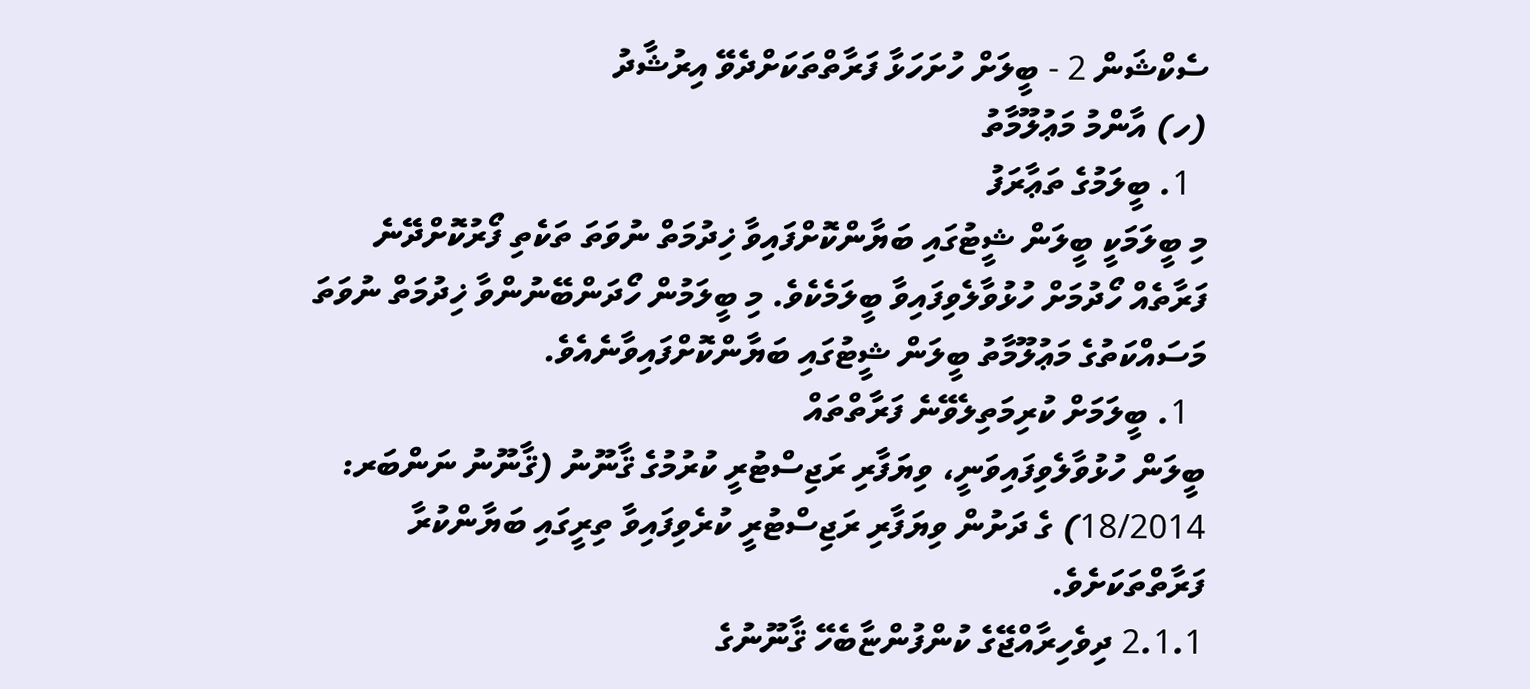ސެކްޝަން 2 - ބީލަށް ހުށަހަޅާ ފަރާތްތަކަށްދެވޭ އިރުޝާދު
(ހ) އާންމު މަޢުލޫމާތު
  1. ބީލަމުގެ ތަޢާރަފު
މި ބީލަމަކީ ބީލަން ޝީޓުގައި ބަޔާންކޮށްފައިވާ ޚިދުމަތް ނުވަތަ ތަކެތި ފޯރުކޮށްދޭނެ ފަރާތެއް ހޯދުމަށް ހުޅުވާލެވިފައިވާ ބީލަމެކެވެ. މި ބީލަމުން ހޯދަންބޭނުންވާ ޚިދުމަތް ނުވަތަ މަސައްކަތުގެ މަޢުލޫމާތު ބީލަން ޝީޓުގައި ބަޔާންކޮށްފައިވާނެއެވެ.
  1. ބީލަމަށް ކުރިމަތިލެވޭނެ ފަރާތްތައް
ބީލަން ހުޅުވާލެވިފައިވަނީ، ވިޔަފާރި ރަޖިސްޓުރީ ކުރުމުގެ ޤާނޫނު (ޤާނޫނު ނަންބަރ: 18/2014) ގެ ދަށުން ވިޔަފާރި ރަޖިސްޓުރީ ކުރެވިފައިވާ ތިރީގައި ބަޔާންކުރާ ފަރާތްތަކަށެވެ.
2.1.1 ދިވެހިރާއްޖޭގެ ކުންފުންޏާބެހޭ ޤާނޫނުގެ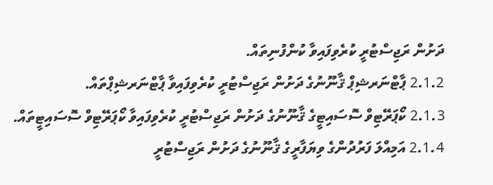ދަށުން ރަޖިސްޓުރީ ކުރެވިފައިވާ ކުންފުނިތައް.
2.1.2 ޕާޓްނަރޝިޕް ޤާނޫނުގެ ދަށުން ރަޖިސްޓުރީ ކުރެވިފައިވާ ޕާޓްނަރޝިޕްތައް.
2.1.3 ކޯޕަރޭޓިވް ސޮސައިޓީގެ ޤާނޫނުގެ ދަށުން ރަޖިސްޓުރީ ކުރެވިފައިވާ ކޯޕަރޭޓިވް ސޮސައިޓީތައް.
2.1.4 އަމިއްލަ ފަރުދުންގެ ވިޔަފާރީގެ ޤާނޫނުގެ ދަށުން ރަޖިސްޓުރީ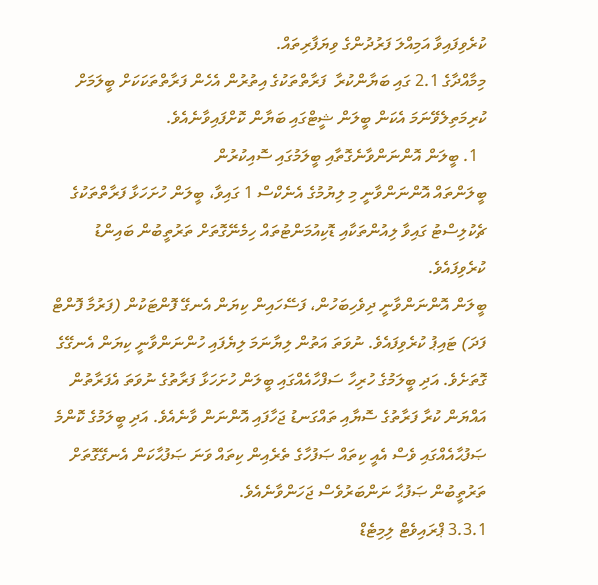ކުރެވިފައިވާ އަމިއްލަ ފަރުދުންގެ ވިޔަފާރިތައް.
މިމާއްދާގެ 2.1 ގައި ބަޔާންކުރާ  ފަރާތްތަކުގެ އިތުރުން އެހެން ފަރާތްތަކަކަށް ބީލަމަށް ކުރިމަތިލެވޭނަމަ އެކަން ބީލަން ޝީޓްގައި ބަޔާން ކޮށްފައިވާނެއެވެ.
  1. ބީލަން އޮންނަންވާނެގޮތާއި ބީލަމުގައި ސޮއިކުރުން
ބީލަންތައް އޮންނަންވާނީ މި ލިޔުމުގެ އެނެކްސް 1 ގައިވާ، ބީލަން ހުށަހަޅާ ފަރާތްތަކުގެ ޗެކުލިސްޓު ގައިވާ ލިއުންތަކާއި ޑޮކިއުމަންޓުތައް ހިމެނޭގޮތަށް ތަރުތީބުން ބައިންޑު ކުރެވިފައެވެ.
ބީލަން އޮންނަންވާނީ ދިވެހިބަހުން، ފަސޭހައިން ކިޔަން އެނގޭ ފޮންޓަކުން (ފަރުމާ ފޮންޓް ފަދަ) ޓައިޕު ކުރެވިފައެވެ. ނުވަތަ އަތުން ލިޔާނަމަ ލިޔެފައި ހުންނަންވާނީ ކިޔަން އެނގޭގެ ގޮތަށެވެ. އަދި ބީލަމުގެ ހުރިހާ ސަފްހާއެއްގައި ބީލަން ހުށަހަޅާ ފަރާތުގެ ނުވަތަ އެފަރާތުން އައްޔަން ކުރާ ފަރާތުގެ ސޮޔާއި ތައްގަނޑު ޖަހާފައި އޮންނަން ވާނެއެވެ. އަދި ބީލަމުގެ ކޮންމެ ޞަފުޙާއެއްގައި ވެސް އެއީ ކިތައް ޞަފުހާގެ ތެރެއިން ކިތައް ވަނަ ޞަފުޙާކަން އެނގޭގޮތަށް ތަރުތީބުން ޞަފުޙާ ނަންބަރުވެސް ޖަހަންވާނެއެވެ.
3.3.1 ޕްރައިވެޓް ލިމިޓެޑް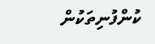ކުންފުނިތަކުން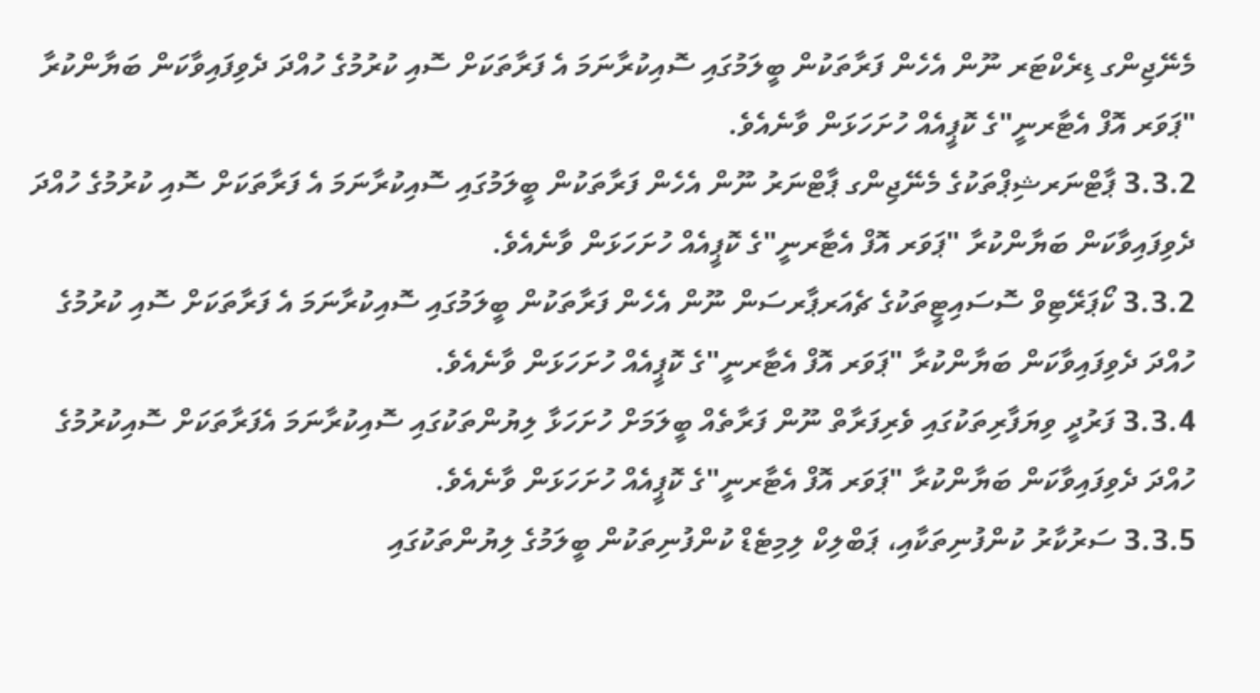މެނޭޖިންގ ޑިރެކްޓަރ ނޫން އެހެން ފަރާތަކުން ބީލަމުގައި ސޮއިކުރާނަމަ އެ ފަރާތަކަށް ސޮއި ކުރުމުގެ ހުއްދަ ދެވިފައިވާކަން ބަޔާންކުރާ "ޕަވަރ އޮފް އެޓާރނީ"ގެ ކޮޕީއެއް ހުށަހަޅަން ވާނެއެވެ.
3.3.2 ޕާޓްނަރޝިޕްތަކުގެ މެނޭޖިންގ ޕާޓްނަރު ނޫން އެހެން ފަރާތަކުން ބީލަމުގައި ސޮއިކުރާނަމަ އެ ފަރާތަކަށް ސޮއި ކުރުމުގެ ހުއްދަ ދެވިފައިވާކަން ބަޔާންކުރާ "ޕަވަރ އޮފް އެޓާރނީ"ގެ ކޮޕީއެއް ހުށަހަޅަން ވާނެއެވެ.
3.3.2 ކޯޕަރޭޓިވް ސޮސައިޓީތަކުގެ ޗެއަރޕާރސަން ނޫން އެހެން ފަރާތަކުން ބީލަމުގައި ސޮއިކުރާނަމަ އެ ފަރާތަކަށް ސޮއި ކުރުމުގެ ހުއްދަ ދެވިފައިވާކަން ބަޔާންކުރާ "ޕަވަރ އޮފް އެޓާރނީ"ގެ ކޮޕީއެއް ހުށަހަޅަން ވާނެއެވެ.
3.3.4 ފަރުދީ ވިޔަފާރިތަކުގައި ވެރިފަރާތް ނޫން ފަރާތެއް ބީލަމަށް ހުށަހަޅާ ލިޔުންތަކުގައި ސޮއިކުރާނަމަ އެފަރާތަކަށް ސޮއިކުރުމުގެ ހުއްދަ ދެވިފައިވާކަން ބަޔާންކުރާ "ޕަވަރ އޮފް އެޓާރނީ"ގެ ކޮޕީއެއް ހުށަހަޅަން ވާނެއެވެ.
3.3.5 ސަރުކާރު ކުންފުނިތަކާއި، ޕަބްލިކް ލިމިޓެޑް ކުންފުނިތަކުން ބީލަމުގެ ލިޔުންތަކުގައި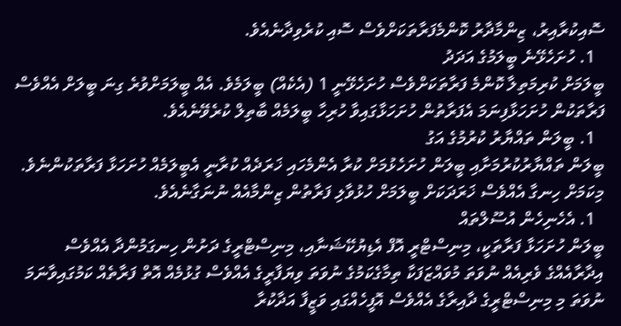ސޮއިކުރާއިރު، ޒިންމާދާރު ކޮންމެފަރާތަކަށްވެސް ސޮއި ކުރެވިދާނެއެވެ.
  1. ހުށަހެޅޭނެ ބީލަމުގެ އަދަދު
ބީލަމަށް ކުރިމަތިލާ ކޮންމެ ފަރާތަކަށްވެސް ހުށަހެޅޭނީ 1 (އެކެއް) ބީލަމެވެ. އެއް ބީލަމަށްވުރެ ގިނަ ބީލަށް އެއްވެސް ފަރާތަކުން ހުށަހަޅާފިނަމަ އެފަރާތުން ހުށަހަޅާގައިވާ ހުރިހާ ބީލަމެއް ބާތިލް ކުރެވޭނެއެވެ.
  1. ބީލަން ތައްޔާރު ކުރުމުގެ އަގު
ބީލަން ތައްޔާރުކުރުމަށާއި ބީލަން ހުށަހެޅުމަށް ކުރާ އެންމެހައި ޚަރަދެއް ކުރާނީ އެބީލަމެއް ހުށަހަޅާ ފަރާތަކުންނެވެ. މިކަމަށް ހިނގާ އެއްވެސް ޚަރަދަކަށް ބީލަމަށް ހުޅުވާލި ފަރާތުން ޒިންމާއެއް ނުނަގާނެއެވެ.
  1. އެހެނިހެން އުސޫލްތައް
ބީލަން ހުށަހަޅާ ފަރާތަކީ، މިނިސްޓްރީ އޮފް އެޑިޔުކޭޝަނާއި، މިނިސްޓްރީގެ ދަށުން ހިނގަމުންދާ އެއްވެސް އިދާރާއެއްގެ ވެރިއެއް ނުވަތަ މުވައްޒަފަކާ ތިމާގެކަމުގެ ނުވަތަ ވިޔަފާރީގެ އެއްވެސް ގުޅުމެއް އޮތް ފަރާތެއް ކަމުގައިވާނަމަ ނުވަތަ މި މިނިސްޓްރީގެ ދާއިރާގެ އެއްވެސް އޮފީހެއްގައި ވަޒީފާ އަދާކުރާ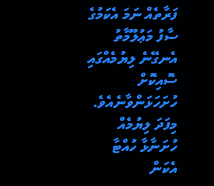ފަރާތެއް ނަމަ އެކަމުގެ ސާފު މަޢުލޫމާތު އެނގޭނެ ލިޔުމެއްގައި ސޮއިކޮށް ހުށަހަޅަންވާނެއެވެ. މިފަދަ ލިޔުމެއް ހުށަނާޅާ ހުއްޓާ  އެކަން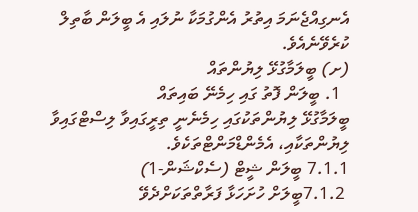އެނގިއްޖެނަމަ އިތުރު އެންގުމަކާ ނުލައި އެ ބީލަން ބާތިލް ކުރެވޭނެއެވެ.
(ށ) ބީލަމާގުޅޭ ލިޔުންތައް
  1. ބީލަން ފޮތު ގައި ހިމެނޭ ބައިތައް
ބީލަމާގުޅޭ ލިޔުންތަކުގައި ހިމެނެނީ ތިރީގައިވާ ލިސްޓްގައިވާ ލިޔުންތަކާއި، އެމެންޑްމަންޓްތަކެވެ.
7.1.1 ބީލަން ޝީޓް (ސެކްޝަން-1)
 7.1.2ބީލަށް ހުށަހަޅާ ފަރާތްތަކަށްދެވޭ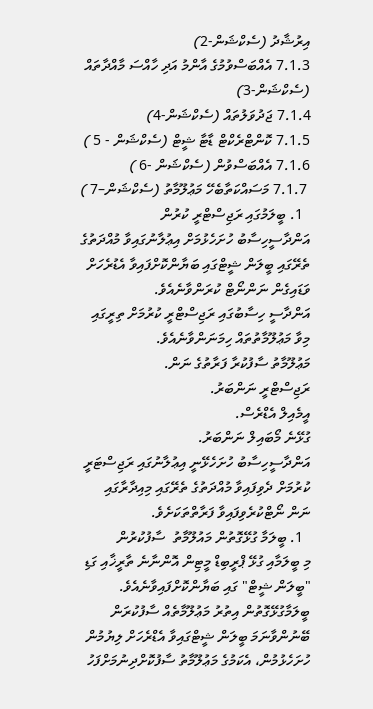އިރުޝާދު (ސެކްޝަން-2)
7.1.3 އެއްބަސްވުމުގެ އާންމު އަދި ހާއްސަ މާއްދާތައް (ސެކްޝަން-3)
7.1.4 ޖަދުވަލުތައް (ސެކްޝަން-4)
7.1.5 ކޮންޓްރެކްޓް ޑާޓާ ޝީޓް (ސެކްޝަން - 5 )
7.1.6 އެއްބަސްވުން (ސެކްޝަން -6 )
 7.1.7 މަސައްކަތާބެހޭ މަޢުލޫމާތު (ސެކްޝަން–7 )
  1. ބީލަމުގައި ރަޖިސްޓްރީ ކުރުން
އަންދާސީހިސާބު ހުށަހެޅުމަށް އިޢުލާނުގައިވާ މުއްދަތުގެ ތެރޭގައި ބީލަން ޝީޓްގައި ބަޔާންކޮށްފައިވާ އެޑުރެހަށް ވަޑައިގެން ނަންނޯޓް ކުރަންވާނެއެވެ.
އަންދާސީ ހިސާބުގައި ރަޖިސްޓްރީ ކުރުމަށް ތިރީގައި މިވާ މަޢުލޫމާތުތައް ހިމަނަންވާނެއެވެ.
މަޢުލޫމާތު ސާފުކުރާ ފަރާތުގެ ނަން.
ރަޖިސްޓްރީ ނަންބަރު.
އީމެއިލް އެޑްރެސް.
ގުޅޭނެ މޯބައިލް ނަންބަރު.
އަންދާސީހިސާބު ހުށަހެޅޭނީ އިޢުލާނުގައި ރަޖިސްޓަރީ ކުރުމަށް ދެވިފައިވާ މުއްދަތުގެ ތެރޭގައި މިއިދާރާގައި ނަން ނޯޓްކުރެވިފައިވާ ފަރާތްތަކަށެވެ.
  1. ބީލަމާ ގުޅޭގޮތުން މައުލޫމާތު  ސާފުކުރުން
މި ބީލަމާއި ގުޅޭ ޕްރީބިޑް މީޓިން އޮންނާނެ ތާރީޚާއި ގަޑި "ބީލަން ޝީޓް" ގައި ބަޔާންކޮށްފައިވާނެއެވެ.
ބީލަމާގުޅޭގޮތުން އިތުރު މަޢުލޫމާތެއް ސާފުކުރަން ބޭނުންވާނަމަ ބީލަން ޝީޓްގައިވާ އެޑްރެހަށް ލިޔުމުން ހުށަހެޅުމުން، އެކަމުގެ މަޢުލޫމާތު ސާފުކޮށްދިނުމަށްފަހު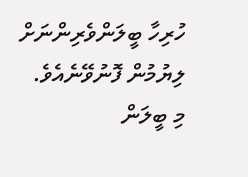ހުރިހާ ބީލަންވެރިންނަށް ލިޔުމުން ފޮނުވޭނެއެވެ.
މި ބީލަން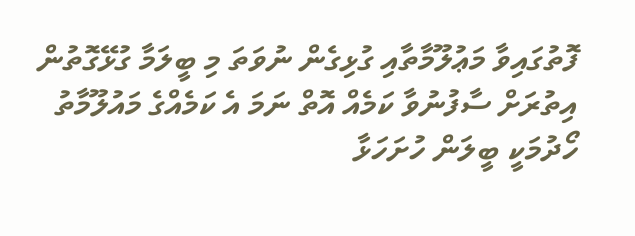ފޮތުގައިވާ މަޢުލޫމާތާއި ގުޅިގެން ނުވަތަ މި ބީލަމާ ގުޅޭގޮތުން އިތުރަށް ސާފުނުވާ ކަމެއް އޮތް ނަމަ އެ ކަމެއްގެ މައުލޫމާތު ހޯދުމަކީ ބީލަން ހުށަހަޅާ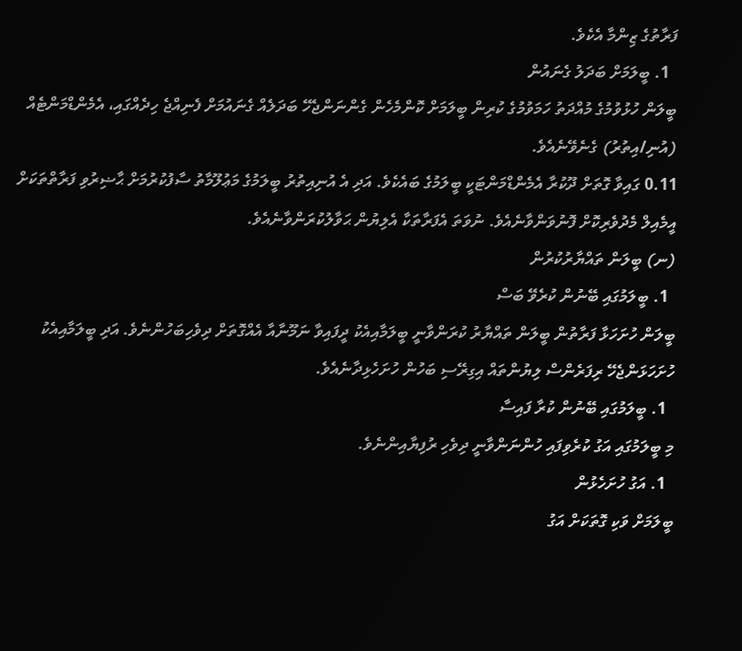ފަރާތުގެ ޒިންމާ އެކެވެ.
  1. ބީލަމަށް ބަދަލު ގެނައުން
ބީލަން ހުޅުވުމުގެ މުއްދަތު ހަމަވުމުގެ ކުރިން ބީލަމަށް ކޮންމެހެން ގެންނަންޖެހޭ ބަދަލެއް ގެނައުމަށް ފެނިއްޖެ ހިދެއްގައި، އެމެންޑްމަންޓެއް (އުނި/އިތުރު) ގެނެވޭނެއެވެ.
0.11 ގައިވާ ގޮތަށް ދޫކުރާ އެމެންޑްމަންޓަކީ ބީލަމުގެ ބައެކެވެ. އަދި އެ އުނިއިތުރު ބީލަމުގެ މަޢުލޫމާތު ސާފުކުރުމަށް ޙާޟިރުވި ފަރާތްތަކަށް އީމެއިލް މެދުވެރިކޮށް ފޮނުވަންވާނެއެވެ. ނުވަތަ އެފަރާތަކާ އެލިޔުން ޙަވާލުކުރަންވާނެއެވެ.
(ނ) ބީލަން ތައްޔާރުކުރުން
  1. ބީލަމުގައި ބޭނުން ކުރެވޭ ބަސް
ބީލަން ހުށަހަޅާ ފަރާތުން ބީލަން ތައްޔާރު ކުރަންވާނީ ބީލަމާއިއެކު ދީފައިވާ ނަމޫނާއާ އެއްގޮތަށް ދިވެހިބަހުންނެވެ. އަދި ބީލަމާއިއެކު ހުށަހަޅަންޖެހޭ ރިފަރެންސް ލިޔުންތައް އިގިރޭސި ބަހުން ހުށަހެޅިދާނެއެވެ.
  1. ބީލަމުގައި ބޭނުން ކުރާ ފައިސާ
މި ބީލަމުގައި އަގު ކުރެވިފައި ހުންނަންވާނީ ދިވެހި ރުފިޔާއިންނެވެ.
  1. އަގު ހުށަހެޅުން
ބީލަމަށް ވަކި ގޮތަކަށް އަގު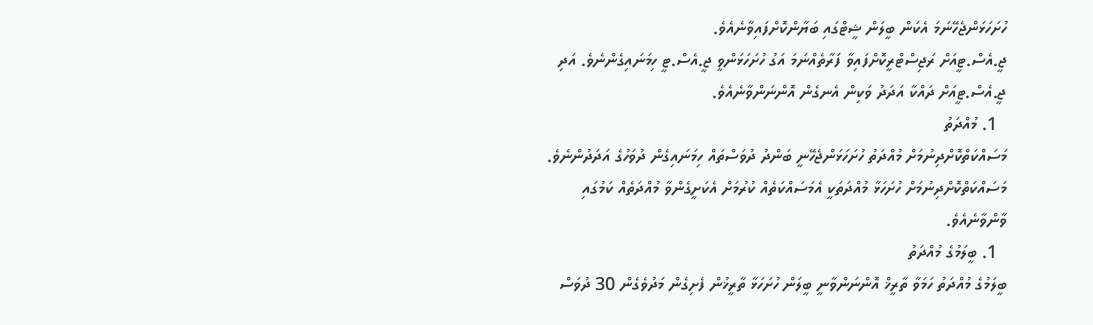ހުށަހަޅަންޖެހޭނަމަ އެކަން ބީލަން ޝީޓްގައި ބަޔާންކޮށްފައިވާނެއެވެ.
ޖީ.އެސް.ޓީއަށް ރަޖިސްޓްރީކޮށްފައިވާ ފަރާތެއްނަމަ އަގު ހުށަހަޅަންވީ ޖީ.އެސް.ޓީ ހިމަނައިގެންނެވެ. އަދި ޖީ.އެސް.ޓީއަށް ދައްކާ އަދަދު ވަކިން އެނގެން އޮންނަންވާނެއެވެ.
  1. މުއްދަތު
މަސައްކަތްކޮށްދިނުމަށް މުއްދަތު ހުށަހަޅަންޖެހޭނީ ބަންދު ދުވަސްތައް ހިމަނައިގެން ދުވަހުގެ އަދަދުންނެވެ.
މަސައްކަތްކޮށްދިނުމަށް ހުށަހަޅާ މުއްދަތަކީ އެމަސައްކަތެއް ކުރުމަށް އެކަށީގެންވާ މުއްދަތެއް ކަމުގައި ވާންވާނެއެވެ.
  1. ބީލަމުގެ މުއްދަތު
ބީލަމުގެ މުއްދަތު ހަމަވާ ތާރީޚް އޮންނަންވާނީ ބީލަން ހުށަހަޅާ ތާރީޚުން ފެށިގެން މަދުވެގެން 30 ދުވަސް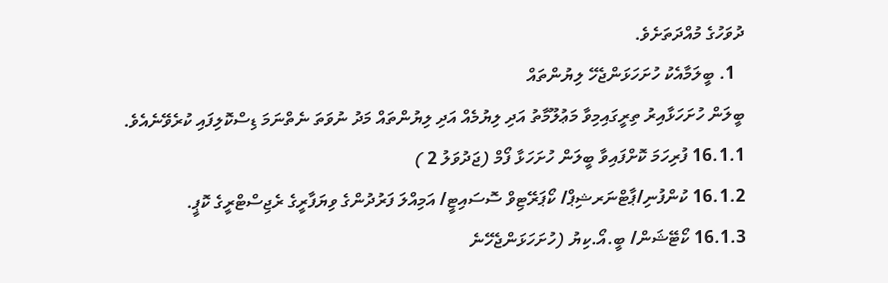ދުވަހުގެ މުއްދަތަށެވެ.
  1. ބީލަމާއެކު ހުށަހަޅަންޖެހޭ ލިޔުންތައް
ބީލަން ހުށަހަޅާއިރު ތިރީގައިމިވާ މަޢުލޫމާތު އަދި ލިޔުމެއް އަދި ލިޔުންތައް މަދު ނުވަތަ ނެތްނަމަ ޑިސްކޮލިފައި ކުރެވޭނެއެވެ.
16.1.1 ފުރިހަމަ ކޮށްފައިވާ ބީލަން ހުށަހަޅާ ފޯމް (ޖަދުވަލު 2 )
16.1.2 ކުންފުނި/ޕާޓްނަރޝިޕް/ ކޯޕަރޭޓިވް ސޮސައިޓީ/ އަމިއްލަ ފަރުދުންގެ ވިޔަފާރީގެ ރެޖިސްޓްރީގެ ކޮޕީ.
16.1.3 ކޯޓޭޝަން/ ބީ.އޯ.ކިޔު (ހުށަހަޅަންޖެހޭނެ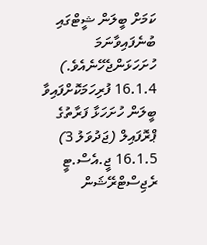ކަމަށް ބީލަން ޝީޓްގައި ބުނެފައިވާނަމަ ހުށަހަޅަންޖެހޭނެއެވެ.)
16.1.4 ފުރިހަމަކޮށްފައިވާ ބީލަން ހުށަހަޅާ ފަރާތުގެ ޕްރޮފައިލް (ޖަދުވަލު 3)
16.1.5 ޖީ.އެސް.ޓީ ރެޖިސްޓްރޭޝަން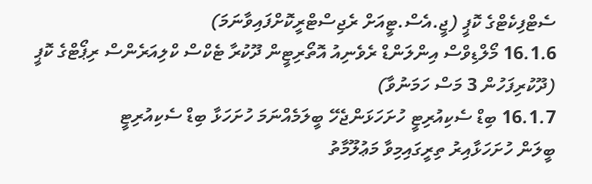ސެޓްފިކެޓްގެ ކޮޕީ (ޖީ.އެސް.ޓީއަށް ރެޖިސްޓްރީކޮށްފައިވާނަމަ)
16.1.6 މޯލްޑިވްސް އިންލަންޑް ރެވެނިއު އޮތޯރިޓީން ދޫކުރާ ޓެކްސް ކްލިއަރެންސް ރިޕޯޓްގެ ކޮޕީ (ދޫކުރިފަހުން 3 މަސް ހަމަނުވާ)
16.1.7 ބިޑް ސެކިއުރިޓީ ހުށަހަޅަންޖެހޭ ބީލަމެއްނަމަ ހުށަހަޅާ ބިޑް ސެކިއުރިޓީ
ބީލަން ހުށަހަޅާއިރު ތިރީގައިމިވާ މަޢުލޫމާތު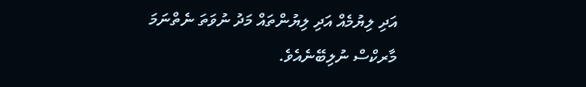އަދި ލިޔުމެއް އަދި ލިޔުންތައް މަދު ނުވަތަ ނެތްނަމަ މާރކްސް ނުލިބޭނެއެވެ.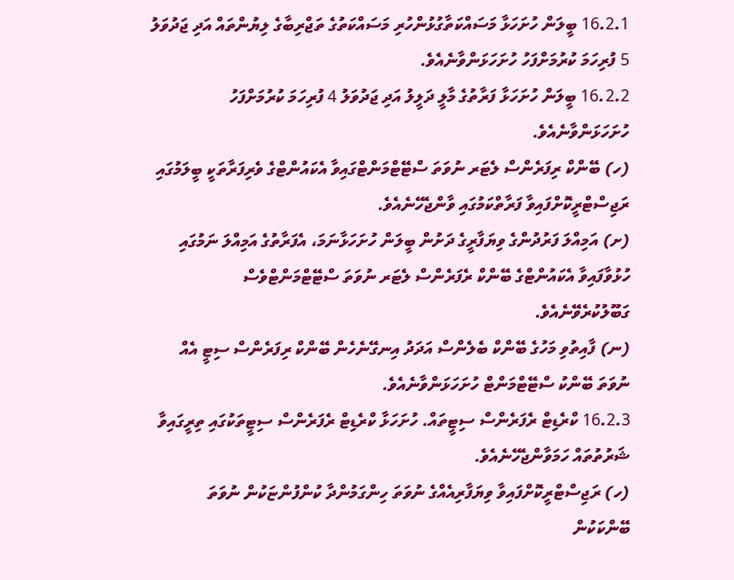16.2.1 ބީލަން ހުށަހަޅާ މަސައްކަތާގުޅުންހުރި މަސައްކަތުގެ ތަޖްރިބާގެ ލިޔުންތައް އަދި ޖަދުވަލު 5 ފުރިހަމަ ކުރުމަށްފަހު ހުށަހަޅަންވާނެއެވެ.
16.2.2 ބީލަން ހުށަހަޅާ ފަރާތުގެ މާލީ ދަލީލު އަދި ޖަދުވަލު 4 ފުރިހަމަ ކުރުމަށްފަހު ހުށަހަޅަންވާނެއެވެ.
(ހ) ބޭންކް ރިފަރެންސް ލެޓަރ ނުވަތަ ސްޓޭޓްމަންޓްގައިވާ އެކައުންޓްގެ ވެރިފަރާތަކީ ބީލަމުގައި ރަޖިސްޓްރީކޮށްފައިވާ ފަރާތްކަމުގައި ވާންޖެހޭނެއެވެ.
(ށ) އަމިއްލަ ފަރުދުންގެ ވިޔަފާރީގެ ދަށުން ބީލަން ހުށަހަޅާނަމަ، އެފަރާތުގެ އަމިއްލަ ނަމުގައި ހުޅުވާފައިވާ އެކައުންޓްގެ ބޭންކް ރެފަރެންސް ލެޓަރ ނުވަތަ ސްޓޭޓްމަންޓްވެސް ގަބޫލުކުރެވޭނެއެވެ.
(ނ) ފާއިތުވި މަހުގެ ބޭންކް ބެލެންސް އަދަދު އިނގޭނެހެން ބޭންކް ރިފަރެންސް ސިޓީ އެއް ނުވަތަ ބޭންކު ސްޓޭޓްމަންޓް ހުށަހަޅަންވާނެއެވެ.
16.2.3 ކްރެޑިޓް ރެފަރެންސް ސިޓީތައް. ހުށަހަޅާ ކްރެޑިޓް ރެފަރެންސް ސިޓީތަކުގައި ތިރީގައިވާ ޝަރުތުތައް ހަމަވާންޖެހޭނެއެވެ.
(ހ) ރަޖިސްޓްރީކޮށްފައިވާ ވިޔަފާރިއެއްގެ ނުވަތަ ހިންގަމުންދާ ކުންފުންޏަކުން ނުވަތަ ބޭންކަކުން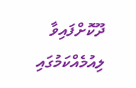ދޫކޮށްފައިވާ ލިއުމެއްކަމުގައި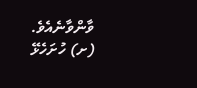ވާންވާނެއެވެ.
(ށ) ހުށަހެޅޭ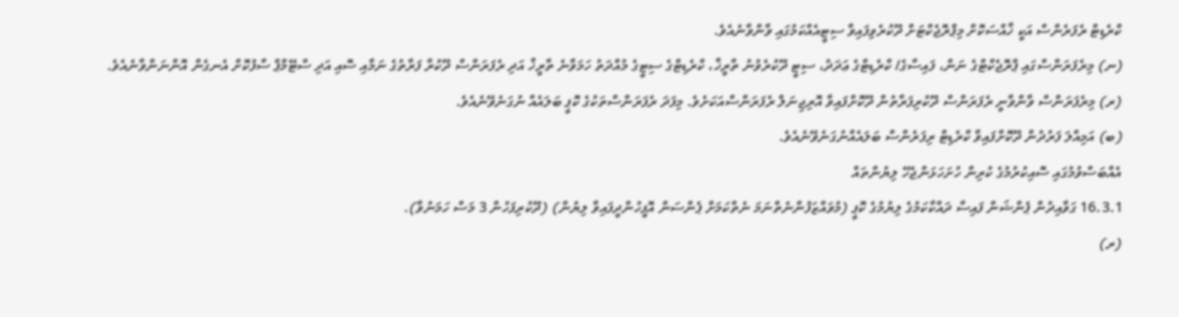ކްރެޑިޓް ރެފަރެންސް އަކީ ޚާއްސަކޮށް މިޕްރޮޖެކްޓަށް ދޫކުރެވިފައިވާ ސިޓީއެއްކަމުގައި ވާންވާނެއެވެ.
(ނ) މިރެފަރަންސްގައި ޕްރޮޖެކްޓްގެ ނަން، ފައިސާގެ/ ކްރެޑިޓްގެ ޢަދަދު، ސިޓީ ދޫކުރެވުނު ތާރީޚް، ކްރެޑިޓްގެ ސިޓީގެ މުއްދަތު ހަމަވާނެ ތާރީޚް އަދި ރެފަރަންސް ދޫކުރާ ފަރާތުގެ ނަމާއި ސޮއި އަދި ސްޓޭމްޕް ސާފުކޮށް އެނގެން އޮންނަންވާނެއެވެ.
(ރ) މިރެފަރަންސް ވާންވާނީ ރެފަރަންސް ދޫކުރިފަރާތުން ދޫކޮށްފައިވާ އޮރިޖިނަލް ރެފަރަންސްއަކަށެވެ. މިފަދަ ރެފަރަންސްތަކުގެ ކޮޕީ ބަލައެއް ނުގަނެވޭނެއެވެ.
(ބ) އަމިއްލަ ފަރުދުން ދޫކޮށްފައިވާ ކްރެޑިޓް ރިފަރެންސް ބަލައެއްނުގަނެވޭނެއެވެ.
އެއްބަސްވުމުގައި ސޮއިކުރުމުގެ ކުރިން ހުށަހަޅަންޖެހޭ ލިޔުންތައް
16.3.1 ގަވާއިދުން ޕެންޝަން ފައިސާ ދައްކާކަމުގެ ލިޔުމުގެ ކޮޕީ (މުވައްޒަފުންނެތްނަމަ ނެތްކަމަށް ޕެންސަން އޮފީހުންދީފައިވާ ލިޔުން) (ދޫކުރިފަހުން 3 މަސް ހަމަނުވާ).
(ރ)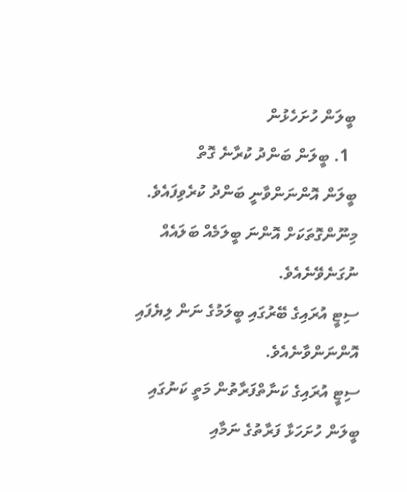ބީލަން ހުށަހެޅުން
  1. ބީލަން ބަންދު ކުރާނެ ގޮތް
ބީލަން އޮންނަންވާނީ ބަންދު ކުރެވިފައެވެ. މިނޫންގޮތަކަށް އޮންނަ ބީލަމެއް ބަލައެއް ނުގަނެވޭނެއެވެ.
ސިޓީ އުރައިގެ ބޭރުގައި ބީލަމުގެ ނަން ލިޔެފައި އޮންނަންވާނެއެވެ.
ސިޓީ އުރައިގެ ކަނާތްފަރާތުން މަތީ ކަނުގައި ބީލަން ހުށަހަޅާ ފަރާތުގެ ނަމާއި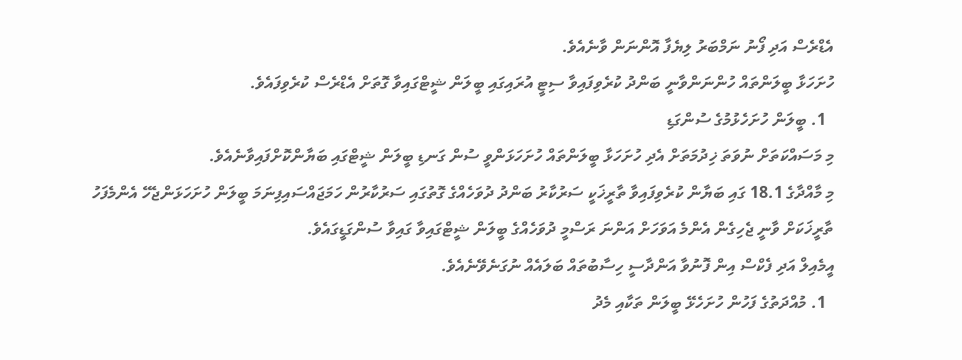އެޑްރެސް އަދި ފޯނު ނަމްބަރު ލިޔެފާ އޮންނަން ވާނެއެވެ.
ހުށަހަޅާ ބީލަންތައް ހުންނަންވާނީ ބަންދު ކުރެވިފައިވާ ސިޓީ އުރައިގައި ބީލަން ޝީޓްގައިވާ ގޮތަށް އެޑްރެސް ކުރެވިފައެވެ.
  1. ބީލަން ހުށަހެޅުމުގެ ސުންގަޑި
މި މަސައްކަތަށް ނުވަތަ ޚިދުމަތަށް އެދި ހުށަހަޅާ ބީލަންތައް ހުށަހަޅަންވީ ސުން ގަނޑި ބީލަން ޝީޓްގައި ބަޔާންކޮށްފައިވާނެއެވެ.
މި މާއްދާގެ 18.1 ގައި ބަޔާން ކުރެވިފައިވާ ތާރީޚަކީ ސަރުކާރު ބަންދު ދުވަހެއްގެ ގޮތުގައި ސަރުކާރުން ހަމަޖައްސައިފިނަމަ ބީލަން ހުށަހަޅަންޖެހޭ އެންމެފަހު ތާރީޚަކަށް ވާނީ ޖެހިގެން އެންމެ އަވަހަށް އަންނަ ރަސްމީ ދުވަހެއްގެ ބީލަން ޝީޓްގައިވާ ގައިވާ ސުންގަޑީގައެވެ.
އީމެއިލް އަދި ފެކްސް އިން ފޮނުވާ އަންދާސީ ހިސާބުތައް ބަލައެއް ނުގަނެވޭނެއެވެ.
  1. މުއްދަތުގެ ފަހުން ހުށަހެޅޭ ބީލަން ތަކާއި މެދު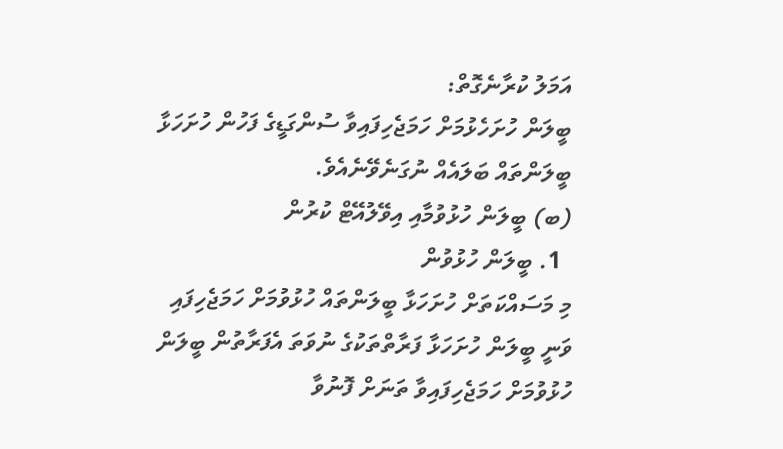އަމަލު ކުރާނެގޮތް:
ބީލަން ހުށަހެޅުމަށް ހަމަޖެހިފައިވާ ސުންގަޑީގެ ފަހުން ހުށަހަޅާ ބީލަންތައް ބަލައެއް ނުގަނެވޭނެއެވެ.
(ބ) ބީލަން ހުޅުވުމާއި އިވޭލުއޭޓް ކުރުން
  1. ބީލަން ހުޅުވުން
މި މަސައްކަތަށް ހުށަހަޅާ ބީލަންތައް ހުޅުވުމަށް ހަމަޖެހިފައި ވަނީ ބީލަން ހުށަހަޅާ ފަރާތްތަކުގެ ނުވަތަ އެފަރާތުން ބީލަން ހުޅުވުމަށް ހަމަޖެހިފައިވާ ތަނަށް ފޮނުވާ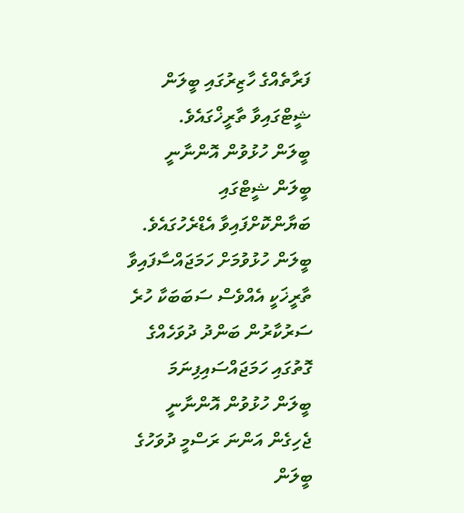ފަރާތެއްގެ ހާޒިރުގައި ބީލަން ޝީޓްގައިވާ ތާރީޚްގައެވެ.
ބީލަން ހުޅުވުން އޮންނާނީ ބީލަން ޝީޓްގައި ބަޔާންކޮށްފައިވާ އެޑްރެހުގައެވެ.
ބީލަން ހުޅުވުމަށް ހަމަޖައްސާފައިވާ ތާރީޚަކީ އެއްވެސް ސަބަބަކާ ހުރެ ސަރުކާރުން ބަންދު ދުވަހެއްގެ ގޮތުގައި ހަމަޖައްސައިފިނަމަ ބީލަން ހުޅުވުން އޮންނާނީ ޖެހިގެން އަންނަ ރަސްމީ ދުވަހުގެ ބީލަން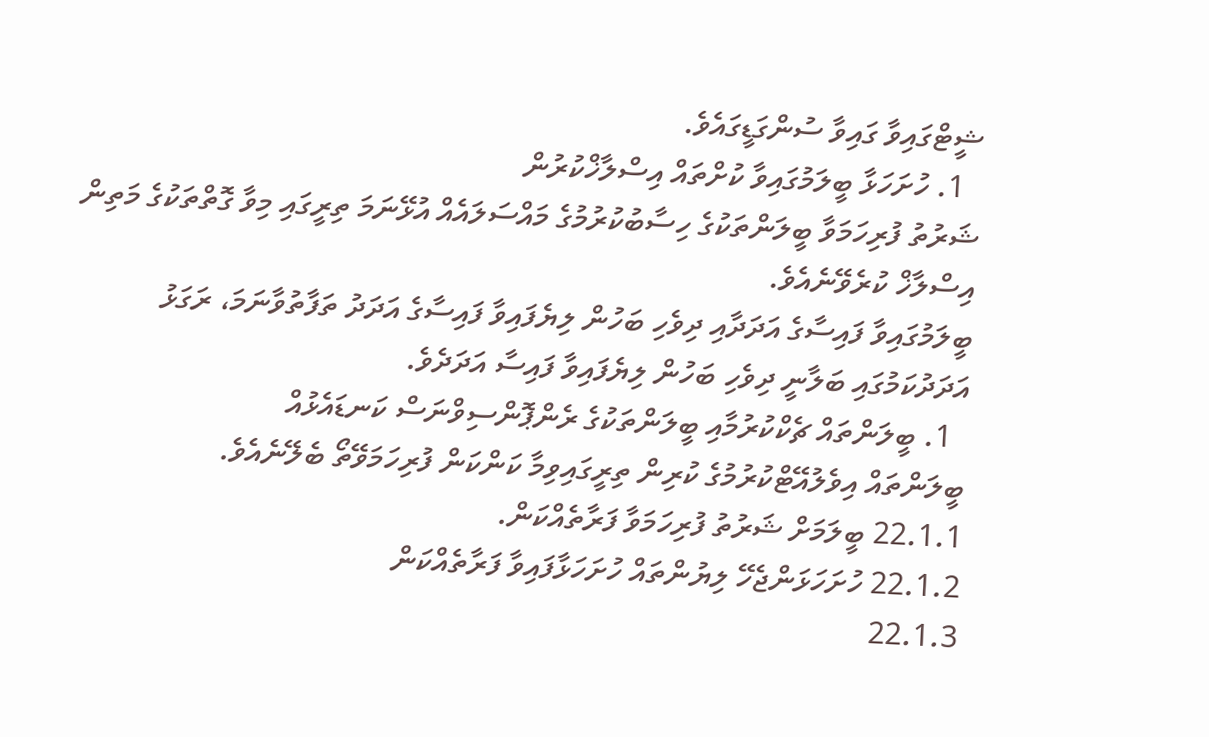ޝީޓްގައިވާ ގައިވާ ސުންގަޑީގައެވެ.
  1. ހުށަހަޅާ ބީލަމުގައިވާ ކުށްތައް އިސްލާޚްކުރުން
ޝަރުތު ފުރިހަމަވާ ބީލަންތަކުގެ ހިސާބުކުރުމުގެ މައްސަލައެއް އުޅޭނަމަ ތިރީގައި މިވާ ގޮތްތަކުގެ މަތިން އިސްލާޚް ކުރެވޭނެއެވެ.
ބީލަމުގައިވާ ފައިސާގެ އަދަދާއި ދިވެހި ބަހުން ލިޔެފައިވާ ފައިސާގެ އަދަދު ތަފާތުވާނަމަ، ރަގަޅު އަދަދުކަމުގައި ބަލާނީ ދިވެހި ބަހުން ލިޔެފައިވާ ފައިސާ އަދަދެވެ.
  1. ބީލަންތައް ޗެކްކުރުމާއި ބީލަންތަކުގެ ރެންޕޮންސިވްނަސް ކަނޑައެޅުއް
ބީލަންތައް އިވެލުއޭޓްކުރުމުގެ ކުރިން ތިރީގައިވިމާ ކަންކަން ފުރިހަމަވޭތޯ ބެލޭނެއެވެ.
22.1.1 ބީލަމަށް ޝަރުތު ފުރިހަމަވާ ފަރާތެއްކަން.
22.1.2 ހުށަހަޅަންޖެހޭ ލިޔުންތައް ހުށަހަޅާފައިވާ ފަރާތެއްކަން
22.1.3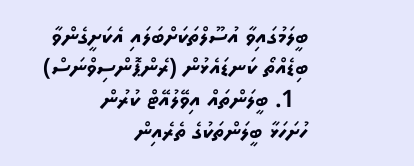ބީލަމުގައިވާ އުސޫލްތަކަށްބަލައި އެކަށީގެންވާ ބިޑެއްތޯ ކަނޑައެޅުން (ރެންޕޮންސިވްނަސް)
  1. ބީލަންތައް އިވޭލުއޭޓް ކުރުން
ހުށަހަޅާ ބީލަންތަކުގެ ތެރެއިން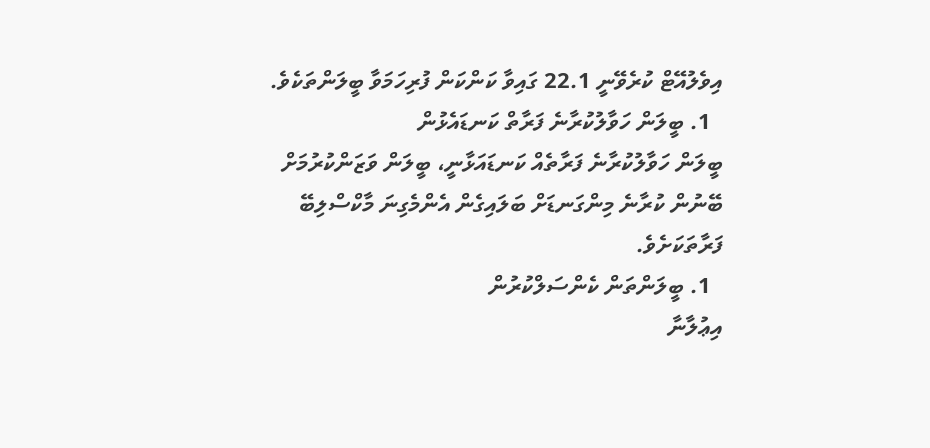އިވެލުއޭޓް ކުރެވޭނީ 22.1 ގައިވާ ކަންކަން ފުރިހަމަވާ ބީލަންތަކެވެ.
  1. ބީލަން ހަވާލުކުރާނެ ފަރާތް ކަނޑައެޅުން
ބީލަން ހަވާލުކުރާނެ ފަރާތެއް ކަނޑައަޅާނީ، ބީލަން ވަޒަންކުރުމަށް ބޭނުން ކުރާނެ މިންގަނޑަށް ބަލައިގެން އެންމެގިނަ މާކްސްލިބޭ ފަރާތަކަށެވެ.
  1. ބީލަންތަން ކެންސަލްކުރުން
އިޢުލާނާ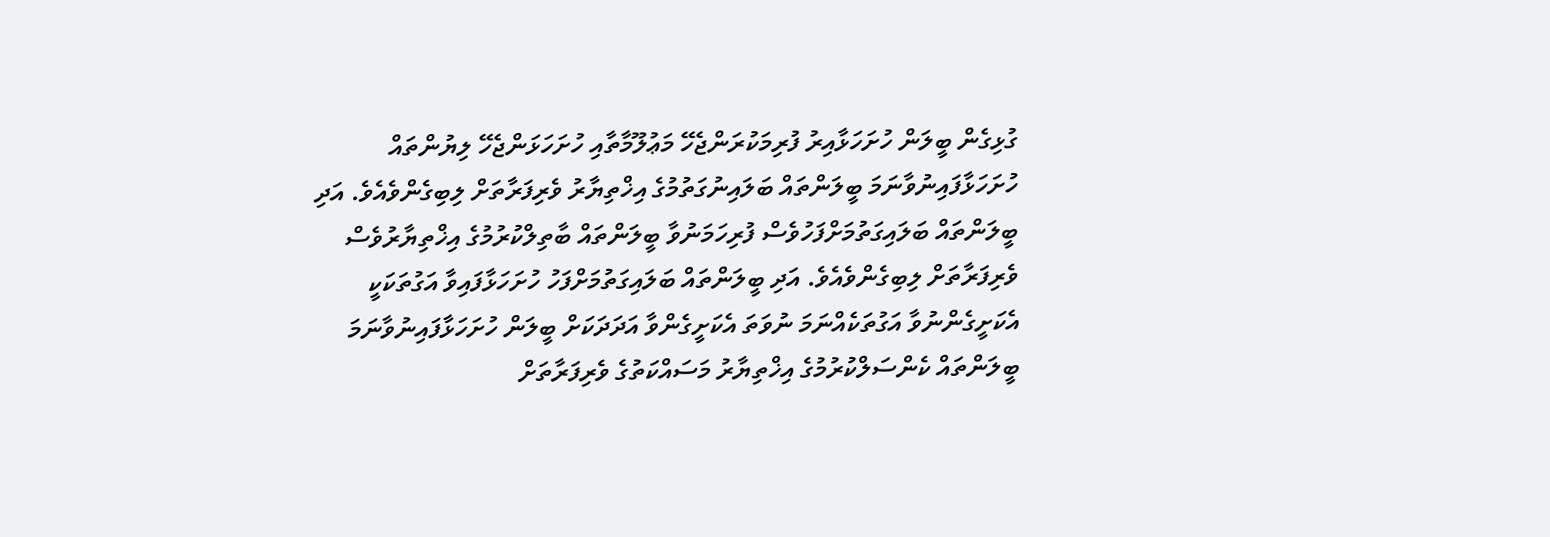ގުޅިގެން ބީލަން ހުށަހަޅާއިރު ފުރިމަކުރަންޖެހޭ މަޢުލޫމާތާއި ހުށަހަޅަންޖެހޭ ލިޔުންތައް ހުށަހަޅާފައިނުވާނަމަ ބީލަންތައް ބަލައިނުގަތުމުގެ އިޚްތިޔާރު ވެރިފަރާތަށް ލިބިގެންވެއެވެ. އަދި ބީލަންތައް ބަލައިގަތުމަށްފަހުވެސް ފުރިހަމަނުވާ ބީލަންތައް ބާތިލްކުރުމުގެ އިޚްތިޔާރުވެސް ވެރިފަރާތަށް ލިބިގެންވެއެވެ. އަދި ބީލަންތައް ބަލައިގަތުމަށްފަހު ހުށަހަޅާފައިވާ އަގުތަކަކީ އެކަށީގެންނުވާ އަގުތަކެއްނަމަ ނުވަތަ އެކަށީގެންވާ އަދަދަކަށް ބީލަން ހުށަހަޅާފައިނުވާނަމަ ބީލަންތައް ކެންސަލްކުރުމުގެ އިޚްތިޔާރު މަސައްކަތުގެ ވެރިފަރާތަށް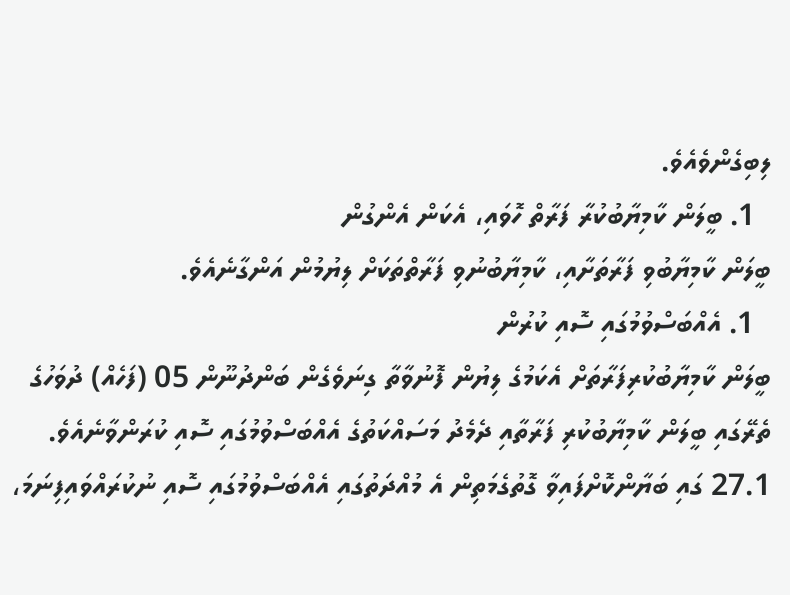ލިބިގެންވެއެވެ.
  1. ބީލަން ކާމިޔާބުކުރާ ފަރާތް ހޮވައި، އެކަން އެންގުން
ބީލަން ކާމިޔާބުވި ފަރާތަށާއި، ކާމިޔާބުނުވި ފަރާތްތަކަށް ލިޔުމުން އަންގާނެއެވެ.
  1. އެއްބަސްވުމުގައި ސޮއި ކުރުން
ބީލަން ކާމިޔާބުކުރިފަރާތަށް އެކަމުގެ ލިޔުން ފޮނުވާތާ ގިނަވެގެން ބަންދުނޫން 05 (ފަހެއް) ދުވަހުގެ ތެރޭގައި ބީލަން ކާމިޔާބުކުރި ފަރާތާއި ދެމެދު މަސައްކަތުގެ އެއްބަސްވުމުގައި ސޮއި ކުރަންވާނެއެވެ.
27.1 ގައި ބަޔާންކޮށްފައިވާ ގޮތުގެމަތިން އެ މުއްދަތުގައި އެއްބަސްވުމުގައި ސޮއި ނުކުރައްވައިފިނަމަ،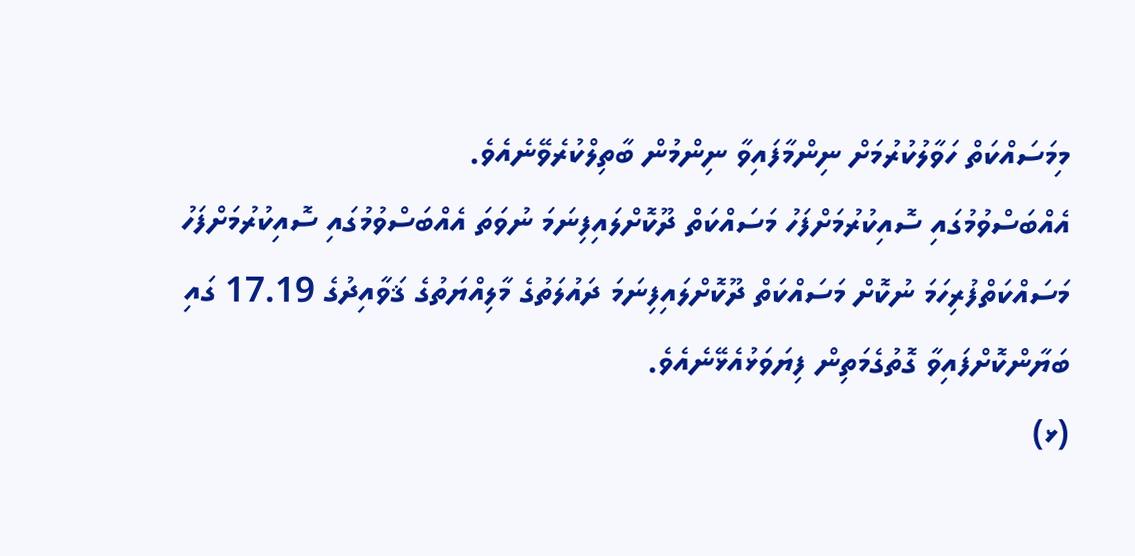މިމަސައްކަތް ހަވާލުކުރުމަށް ނިންމާފައިވާ ނިންމުން ބާތިލްކުރެވޭނެއެވެ.
އެއްބަސްވުމުގައި ސޮއިކުރުމަށްފަހު މަސައްކަތް ދޫކޮށްލައިފިނަމަ ނުވަތަ އެއްބަސްވުމުގައި ސޮއިކުރުމަށްފަހު މަސައްކަތްފުރިހަމަ ނުކޮށް މަސައްކަތް ދޫކޮށްލައިފިނަމަ ދައުލަތުގެ މާލިއްޔަތުގެ ޤަވާއިދުގެ 17.19 ގައި ބަޔާންކޮށްފައިވާ ގޮތުގެމަތިން ފިޔަވަޅުއެޅޭނެއެވެ.
(ޅ)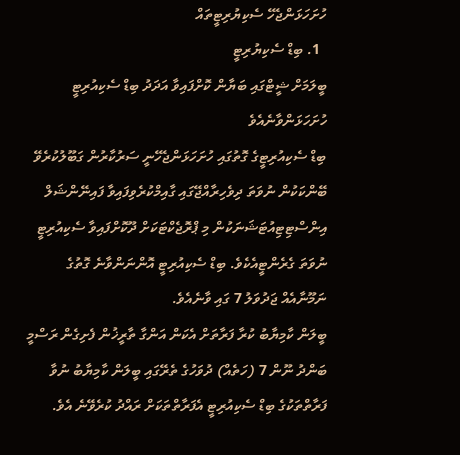ހުށަހަޅަންޖެހޭ ސެކިޔުރިޓީތައް
  1. ބިޑް ސެކިޔުރިޓީ
ބީލަމަށް ޝީޓްގައި ބަޔާން ކޮށްފައިވާ އަދަދު ބިޑް ސެކިއުރިޓީ ހުށަހަޅަންވާނެއެވެ
ބިޑް ސެކިއުރިޓީގެ ގޮތުގައި ހުށަހަޅަންޖެހޭނީ ސަރުކާރުން ގަބޫލުކުރެވޭ ބޭންކަކުން ނުވަތަ ދިވެހިރާއްޖޭގައި ގާއިމްކުރެވިފައިވާ ފައިނޭންޝަލް އިންސްޓިޓިއުޓަޝަނަކުން މި ޕްރޮޖެކްޓަކަށް ދޫކޮށްފައިވާ ސެކިއުރިޓީ ނުވަތަ ގެރެންޓީއެކެވެ. ބިޑް ސެކިއުރިޓީ އޮންނަންވާނެ ގޮތުގެ ނަމޫނާއެއް ޖަދުވަލު 7 ގައި ވާނެއެވެ.
ބީލަން ކާމިޔާބު ކުރާ ފަރާތަށް އެކަން އަންގާ ތާރީޚުން ފެށިގެން ރަސްމީ ބަންދު ނޫން 7 (ހަތެއް) ދުވަހުގެ ތެރޭގައި ބީލަން ކާމިޔާބު ނުވާ ފަރާތްތަކުގެ ބިޑް ސެކިއުރިޓީ އެފަރާތްތަކަށް ރައްދު ކުރެވޭނެ އެވެ.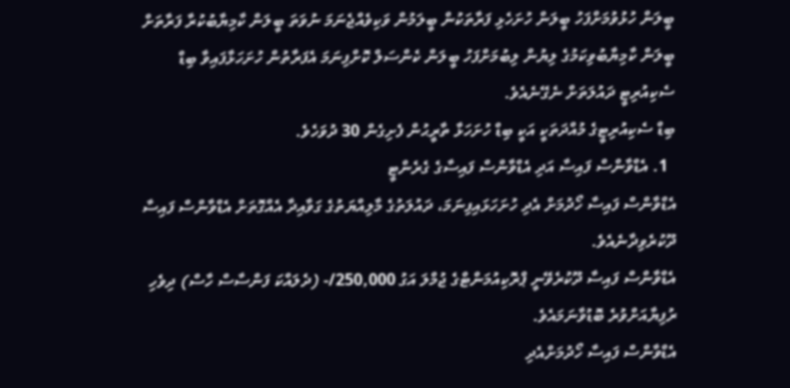ބީލަން ހުޅުވުމަށްފަހު ބީލަން ހުށަހެޅި ފަރާތަކުން ބީލަމުން ވަކިވެއްޖެނަމަ ނުވަތަ ބީލަން ކާމިޔާބުކުރާ ފަރާތަށް ބީލަން ކާމިޔާބުވިކަމުގެ ލިޔުން ލިބުމަށްފަހު ބީލަން ކެންސަލް ކޮށްފިނަމަ އެފަރާތުން ހުށަހަޅާފައިވާ ބިޑް ސެކިއުރިޓީ ދައުލަތަށް ނެގޭނެއެވެ.
ބިޑް ސެކިއުރިޓީގެ މުއްދަތަކީ އަކީ ބިޑް ހުށަހަޅާ ތާރީޙުން ފެށިގެން 30 ދުވަހެވެ.
  1. އެޑްވާންސް ފައިސާ އަދި އެޑްވާންސް ފައިސާގެ ގެރެންޓީ
އެޑްވާންސް ފައިސާ ހޯދުމަށް އެދި ހުށަހަޅައިފިނަމަ، ދައުލަތުގެ މާލިއްޔަތުގެ ގަވާއިދާ އެއްގޮތަށް އެޑްވާންސް ފައިސާ ދޫކުރެވިދާނެއެވެ.
އެޑްވާންސް ފައިސާ ދޫކުރެވޭނީ ޕްރޮކިއުމަންޓްގެ ޖުމްލަ އަގު 250,000/- (ދެލައްކަ ފަންސާސް ހާސް) ދިވެހި ރުފިޔާއަށްވުރެ ބޮޑުވާނަމައެވެ.
އެޑްވާންސް ފައިސާ ހޯދުމަށްއެދި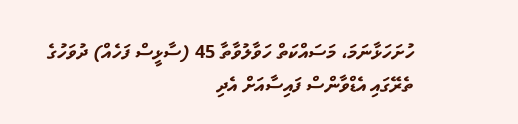ހުށަހަޅާނަމަ، މަސައްކަތް ހަވާލުވާތާ 45 (ސާޅީސް ފަހެއް) ދުވަހުގެ ތެރޭގައި އެޑްވާންސް ފައިސާއަށް އެދި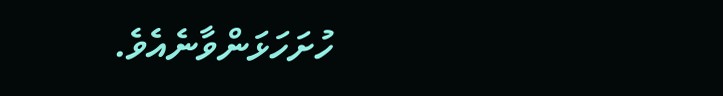ހުށަހަޅަންވާނެއެވެ.